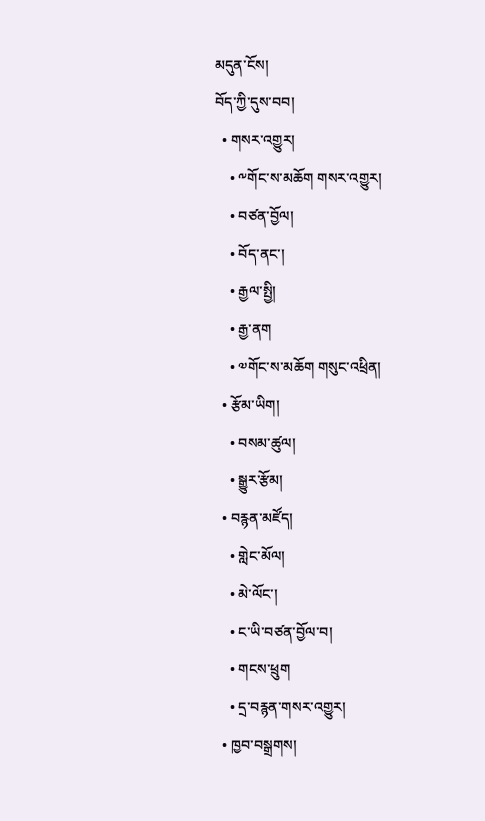མདུན་ངོས།
བོད་ཀྱི་དུས་བབ།
  • གསར་འགྱུར།
    • ༸གོང་ས་མཆོག གསར་འགྱུར།
    • བཙན་བྱོལ།
    • བོད་ནང་།
    • རྒྱལ་སྤྱི།
    • རྒྱ་ནག
    • ༧གོང་ས་མཆོག གསུང་འཕྲིན།
  • རྩོམ་ཡིག།
    • བསམ་ཚུལ།
    • སྒྱུར་རྩོམ།
  • བརྙན་མཛོད།
    • གླེང་མོལ།
    • མེ་ལོང་།
    • ང་ཡི་བཙན་བྱོལ་བ།
    • གངས་ཕྲུག
    • དྲ་བརྙན་གསར་འགྱུར།
  • ཁྱབ་བསྒྲགས།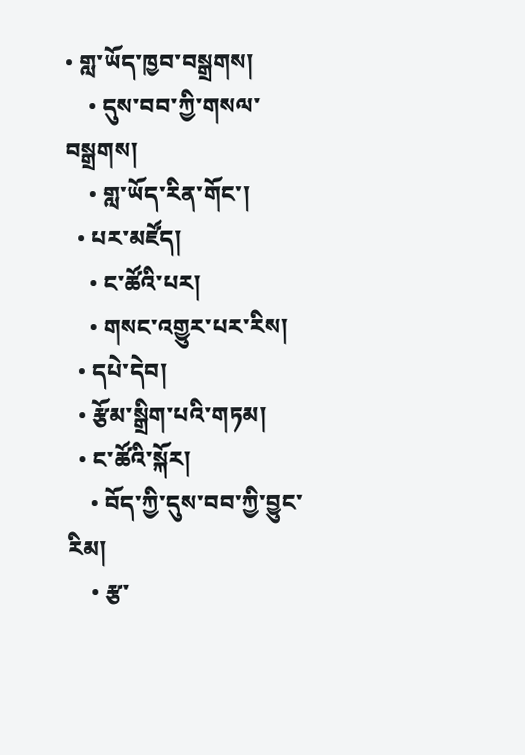• གླ་ཡོད་ཁྱབ་བསྒྲགས།
    • དུས་བབ་ཀྱི་གསལ་བསྒྲགས།
    • གླ་ཡོད་རིན་གོང་།
  • པར་མཛོད།
    • ང་ཚོའི་པར།
    • གསང་འགྱུར་པར་རིས།
  • དཔེ་དེབ།
  • རྩོམ་སྒྲིག་པའི་གཏམ།
  • ང་ཚོའི་སྐོར།
    • བོད་ཀྱི་དུས་བབ་ཀྱི་བྱུང་རིམ།
    • རྩ་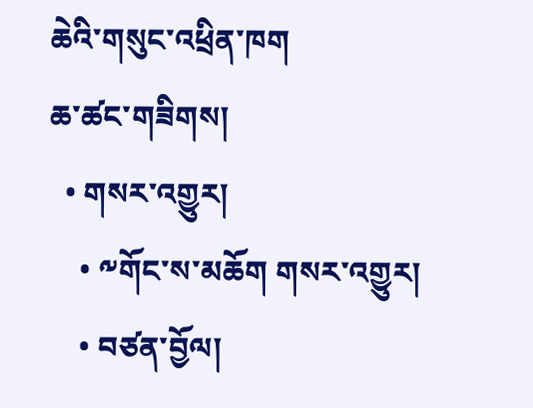ཆེའི་གསུང་འཕྲིན་ཁག
ཆ་ཚང་གཟིགས།
  • གསར་འགྱུར།
    • ༸གོང་ས་མཆོག གསར་འགྱུར།
    • བཙན་བྱོལ།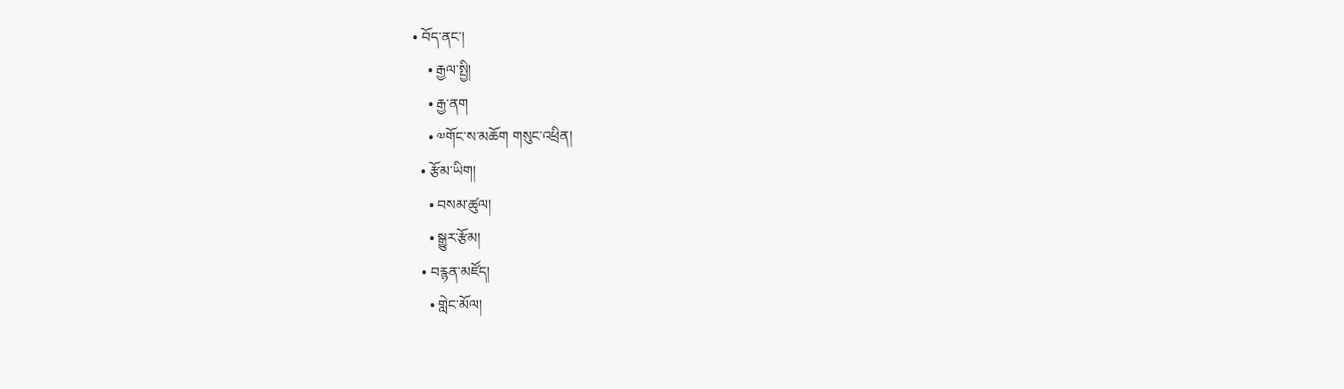• བོད་ནང་།
    • རྒྱལ་སྤྱི།
    • རྒྱ་ནག
    • ༧གོང་ས་མཆོག གསུང་འཕྲིན།
  • རྩོམ་ཡིག།
    • བསམ་ཚུལ།
    • སྒྱུར་རྩོམ།
  • བརྙན་མཛོད།
    • གླེང་མོལ།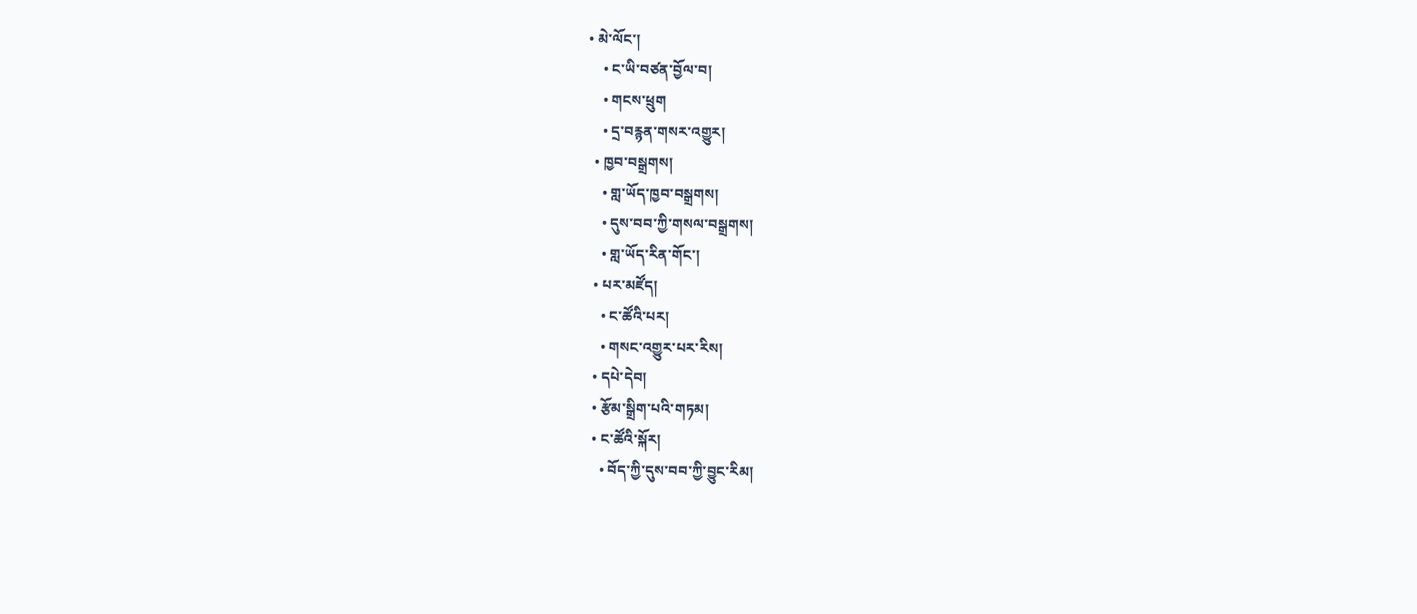• མེ་ལོང་།
    • ང་ཡི་བཙན་བྱོལ་བ།
    • གངས་ཕྲུག
    • དྲ་བརྙན་གསར་འགྱུར།
  • ཁྱབ་བསྒྲགས།
    • གླ་ཡོད་ཁྱབ་བསྒྲགས།
    • དུས་བབ་ཀྱི་གསལ་བསྒྲགས།
    • གླ་ཡོད་རིན་གོང་།
  • པར་མཛོད།
    • ང་ཚོའི་པར།
    • གསང་འགྱུར་པར་རིས།
  • དཔེ་དེབ།
  • རྩོམ་སྒྲིག་པའི་གཏམ།
  • ང་ཚོའི་སྐོར།
    • བོད་ཀྱི་དུས་བབ་ཀྱི་བྱུང་རིམ།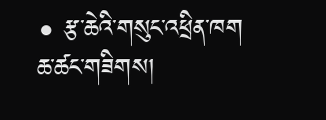• རྩ་ཆེའི་གསུང་འཕྲིན་ཁག
ཆ་ཚང་གཟིགས།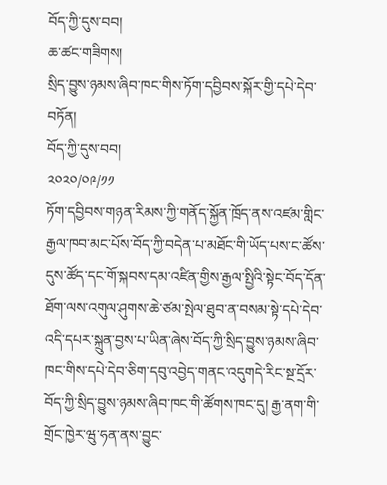བོད་ཀྱི་དུས་བབ།
ཆ་ཚང་གཟིགས།
སྲིད་བྱུས་ཉམས་ཞིབ་ཁང་གིས་ཏོག་དབྱིབས་སྐོར་གྱི་དཔེ་དེབ་བཏོན།
བོད་ཀྱི་དུས་བབ།
༢༠༢༠/༠༩/༡༡
ཏོག་དབྱིབས་གཉན་རིམས་ཀྱི་གནོད་སྐྱོན་ཁྲོད་ནས་འཛམ་གླིང་རྒྱལ་ཁབ་མང་པོས་བོད་ཀྱི་བདེན་པ་མཐོང་གི་ཡོད་པས་ང་ཚོས་དུས་ཚོད་དང་གོ་སྐབས་དམ་འཛིན་གྱིས་རྒྱལ་སྤྱིའི་སྟེང་བོད་དོན་ཐོག་ལས་འགུལ་ཤུགས་ཆེ་ཙམ་སྤེལ་ཐུབ་ན་བསམ་སྟེ་དཔེ་དེབ་འདི་དཔར་སྐྲུན་བྱས་པ་ཡིན་ཞེས་བོད་ཀྱི་སྲིད་བྱུས་ཉམས་ཞིབ་ཁང་གིས་དཔེ་དེབ་ཅིག་དབུ་འབྱེད་གནང་འདུགདེ་རིང་སྔ་དྲོར་བོད་ཀྱི་སྲིད་བྱུས་ཉམས་ཞིབ་ཁང་གི་ཚོགས་ཁང་དུ། རྒྱ་ནག་གི་གྲོང་ཁྱེར་ཝུ་ཧན་ནས་བྱུང་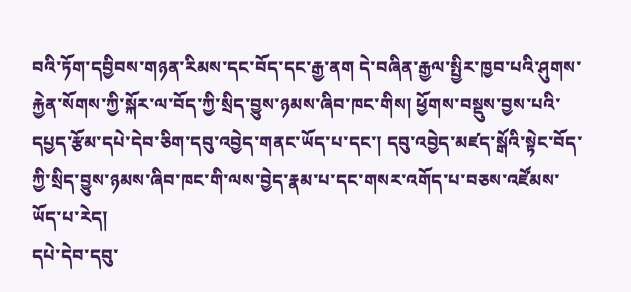བའི་ཏོག་དབྱིབས་གཉན་རིམས་དང་བོད་དང་རྒྱ་ནག དེ་བཞིན་རྒྱལ་སྤྱིར་ཁྱབ་པའི་ཤུགས་རྐྱེན་སོགས་ཀྱི་སྐོར་ལ་བོད་ཀྱི་སྲིད་བྱུས་ཉམས་ཞིབ་ཁང་གིས། ཕྱོགས་བསྡུས་བྱས་པའི་དཔྱད་རྩོམ་དཔེ་དེབ་ཅིག་དབུ་འབྱེད་གནང་ཡོད་པ་དང་། དབུ་འབྱེད་མཛད་སྒོའི་སྟེང་བོད་ཀྱི་སྲིད་བྱུས་ཉམས་ཞིབ་ཁང་གི་ལས་བྱེད་རྣམ་པ་དང་གསར་འགོད་པ་བཅས་འཛོམས་ཡོད་པ་རེད།
དཔེ་དེབ་དབུ་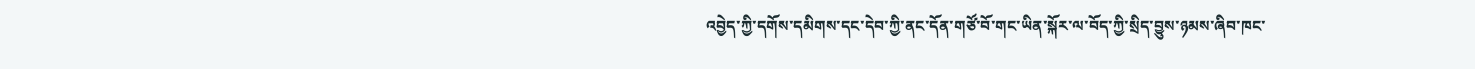འབྱེད་ཀྱི་དགོས་དམིགས་དང་དེབ་ཀྱི་ནང་དོན་གཙོ་བོ་གང་ཡིན་སྐོར་ལ་བོད་ཀྱི་སྲིད་བྱུས་ཉམས་ཞིབ་ཁང་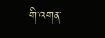གི་འགན་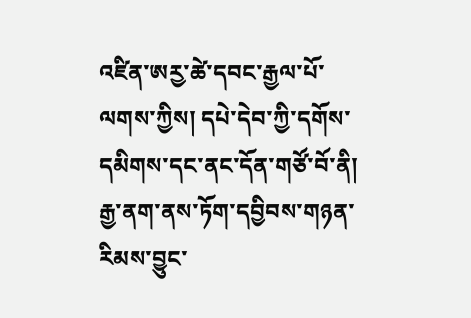འཛིན་ཨརྱ་ཚེ་དབང་རྒྱལ་པོ་ལགས་ཀྱིས། དཔེ་དེབ་ཀྱི་དགོས་དམིགས་དང་ནང་དོན་གཙོ་བོ་ནི། རྒྱ་ནག་ནས་ཏོག་དབྱིབས་གཉན་རིམས་བྱུང་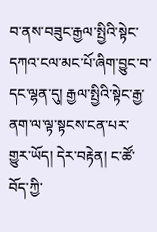བ་ནས་བཟུང་རྒྱལ་སྤྱིའི་སྟེང་དཀའ་ངལ་མང་པོ་ཞིག་བྱུང་བ་དང་ལྷན་དུ། རྒྱལ་སྤྱིའི་སྟེང་རྒྱ་ནག་ལ་ལྟ་སྟངས་ངན་པར་གྱུར་ཡོད། དེར་བརྟེན། ང་ཚོ་བོད་ཀྱི་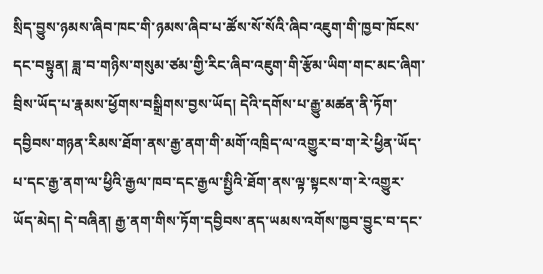སྲིད་བྱུས་ཉམས་ཞིབ་ཁང་གི་ཉམས་ཞིབ་པ་ཚོས་སོ་སོའི་ཞིབ་འཇུག་གི་ཁྱབ་ཁོངས་དང་བསྟུན། ཟླ་བ་གཉིས་གསུམ་ཙམ་གྱི་རིང་ཞིབ་འཇུག་གི་རྩོམ་ཡིག་གང་མང་ཞིག་བྲིས་ཡོད་པ་རྣམས་ཕྱོགས་བསྒྲིགས་བྱས་ཡོད། དེའི་དགོས་པ་རྒྱུ་མཚན་ནི་ཏོག་དབྱིབས་གཉན་རིམས་ཐོག་ནས་རྒྱ་ནག་གི་མགོ་འཁྲིད་ལ་འགྱུར་བ་ག་རེ་ཕྱིན་ཡོད་པ་དང་རྒྱ་ནག་ལ་ཕྱིའི་རྒྱལ་ཁབ་དང་རྒྱལ་སྤྱིའི་ཐོག་ནས་ལྟ་སྟངས་ག་རེ་འགྱུར་ཡོད་མེད། དེ་བཞིན། རྒྱ་ནག་གིས་ཏོག་དབྱིབས་ནད་ཡམས་འགོས་ཁྱབ་བྱུང་བ་དང་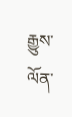རྒྱུས་ལོན་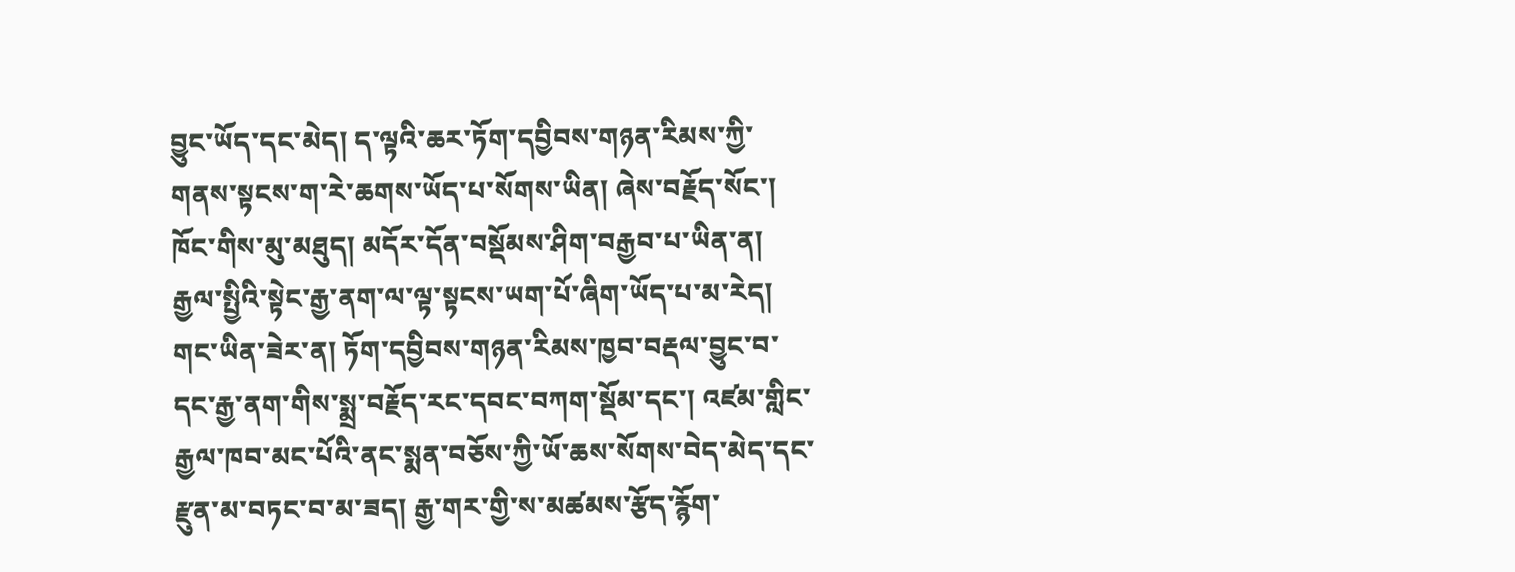བྱུང་ཡོད་དང་མེད། ད་ལྟའི་ཆར་ཏོག་དབྱིབས་གཉན་རིམས་ཀྱི་གནས་སྟངས་ག་རེ་ཆགས་ཡོད་པ་སོགས་ཡིན། ཞེས་བརྗོད་སོང་།
ཁོང་གིས་མུ་མཐུད། མདོར་དོན་བསྡོམས་ཤིག་བརྒྱབ་པ་ཡིན་ན། རྒྱལ་སྤྱིའི་སྟེང་རྒྱ་ནག་ལ་ལྟ་སྟངས་ཡག་པོ་ཞིག་ཡོད་པ་མ་རེད། གང་ཡིན་ཟེར་ན། ཏོག་དབྱིབས་གཉན་རིམས་ཁྱབ་བརྡལ་བྱུང་བ་དང་རྒྱ་ནག་གིས་སྨྲ་བརྗོད་རང་དབང་བཀག་སྡོམ་དང་། འཛམ་གླིང་རྒྱལ་ཁབ་མང་པོའི་ནང་སྨན་བཅོས་ཀྱི་ཡོ་ཆས་སོགས་བེད་མེད་དང་རྫུན་མ་བཏང་བ་མ་ཟད། རྒྱ་གར་གྱི་ས་མཚམས་རྩོད་རྙོག་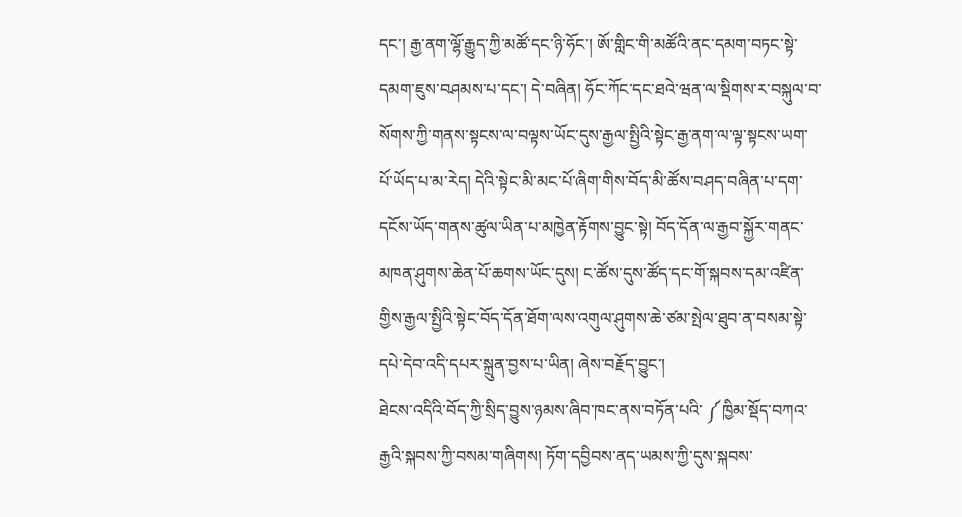དང་། རྒྱ་ནག་ལྷོ་རྒྱུད་ཀྱི་མཚོ་དང་ཉི་ཧོང་། ཨོ་གླིང་གི་མཚོའི་ནང་དམག་བཏང་སྟེ་དམག་ཇུས་བཤམས་པ་དང་། དེ་བཞིན། ཧོང་ཀོང་དང་ཐའེ་ཝན་ལ་སྡིགས་ར་བསྐུལ་བ་སོགས་ཀྱི་གནས་སྟངས་ལ་བལྟས་ཡོང་དུས་རྒྱལ་སྤྱིའི་སྟེང་རྒྱ་ནག་ལ་ལྟ་སྟངས་ཡག་པོ་ཡོད་པ་མ་རེད། དེའི་སྟེང་མི་མང་པོ་ཞིག་གིས་བོད་མི་ཚོས་བཤད་བཞིན་པ་དག་དངོས་ཡོད་གནས་ཚུལ་ཡིན་པ་མཁྱེན་རྟོགས་བྱུང་སྟེ། བོད་དོན་ལ་རྒྱབ་སྐྱོར་གནང་མཁན་ཤུགས་ཆེན་པོ་ཆགས་ཡོང་དུས། ང་ཚོས་དུས་ཚོད་དང་གོ་སྐབས་དམ་འཛིན་གྱིས་རྒྱལ་སྤྱིའི་སྟེང་བོད་དོན་ཐོག་ལས་འགུལ་ཤུགས་ཆེ་ཙམ་སྤེལ་ཐུབ་ན་བསམ་སྟེ་དཔེ་དེབ་འདི་དཔར་སྐྲུན་བྱས་པ་ཡིན། ཞེས་བརྗོད་བྱུང་།
ཐེངས་འདིའི་བོད་ཀྱི་སྲིད་བྱུས་ཉམས་ཞིབ་ཁང་ནས་བཏོན་པའི་ ༼ཁྱིམ་སྡོད་བཀའ་རྒྱའི་སྐབས་ཀྱི་བསམ་གཞིགས། ཏོག་དབྱིབས་ནད་ཡམས་ཀྱི་དུས་སྐབས་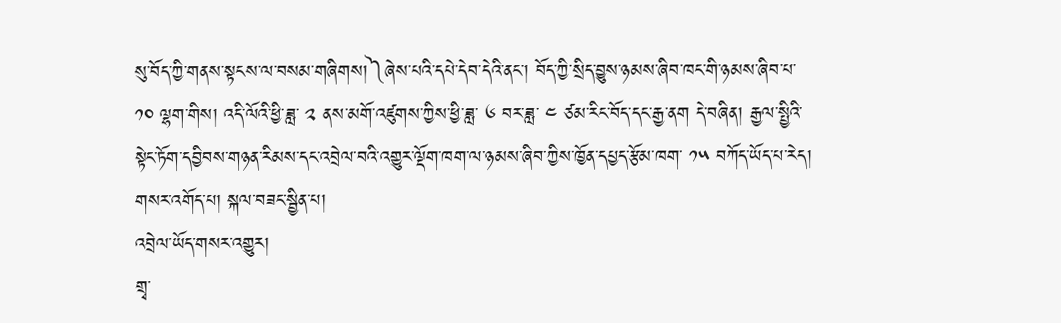སུ་བོད་ཀྱི་གནས་སྟངས་ལ་བསམ་གཞིགས།༽ཞེས་པའི་དཔེ་དེབ་དེའི་ནང་། བོད་ཀྱི་སྲིད་བྱུས་ཉམས་ཞིབ་ཁང་གི་ཉམས་ཞིབ་པ་ ༡༠ ལྷག་གིས། འདི་ལོའི་ཕྱི་ཟླ་ ༢ ནས་མགོ་འཛུགས་ཀྱིས་ཕྱི་ཟླ་ ༦ བར་ཟླ་ ༤ ཙམ་རིང་བོད་དང་རྒྱ་ནག དེ་བཞིན། རྒྱལ་སྤྱིའི་སྟེང་ཏོག་དབྱིབས་གཉན་རིམས་དང་འབྲེལ་བའི་འགྱུར་ལྡོག་ཁག་ལ་ཉམས་ཞིབ་ཀྱིས་ཁྱོན་དཔྱད་རྩོམ་ཁག་ ༡༥ བཀོད་ཡོད་པ་རེད།
གསར་འགོད་པ། སྐལ་བཟང་སྦྱིན་པ།
འབྲེལ་ཡོད་གསར་འགྱུར།
གྲྭ་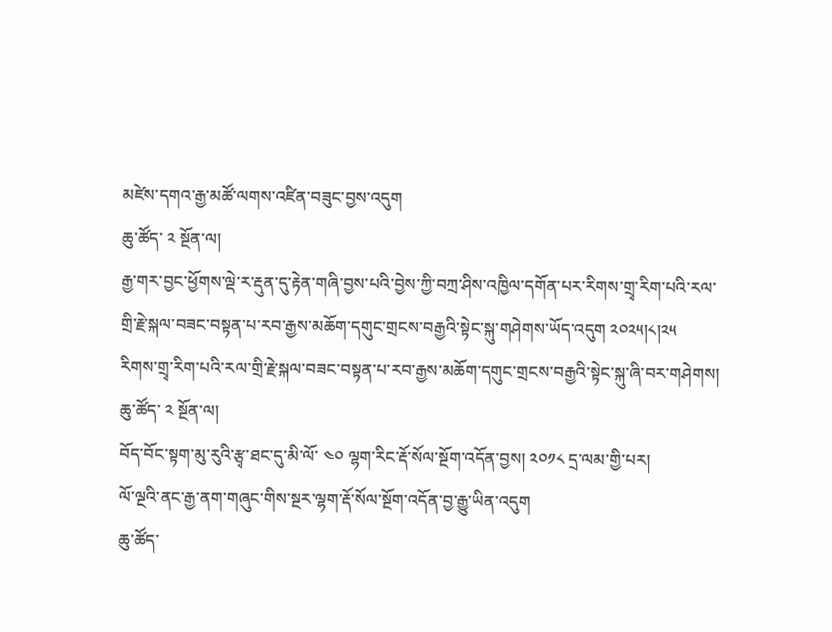མཛེས་དགའ་རྒྱ་མཚོ་ལགས་འཛིན་བཟུང་བྱས་འདུག
ཆུ་ཚོད་ ༢ སྔོན་ལ།
རྒྱ་གར་བྱང་ཕྱོགས་ལྡེ་ར་རྡུན་དུ་རྟེན་གཞི་བྱས་པའི་བྱེས་ཀྱི་བཀྲ་ཤིས་འཁྱིལ་དགོན་པར་རིགས་གྲྭ་རིག་པའི་རལ་གྲི་རྗེ་སྐལ་བཟང་བསྟན་པ་རབ་རྒྱས་མཆོག་དགུང་གྲངས་བརྒྱའི་སྟེང་སྐུ་གཤེགས་ཡོད་འདུག ༢༠༢༥།༨།༢༥
རིགས་གྲྭ་རིག་པའི་རལ་གྲི་རྗེ་སྐལ་བཟང་བསྟན་པ་རབ་རྒྱས་མཆོག་དགུང་གྲངས་བརྒྱའི་སྟེང་སྐུ་ཞི་བར་གཤེགས།
ཆུ་ཚོད་ ༢ སྔོན་ལ།
བོད་བོང་སྟག་མུ་རུའི་རྩྭ་ཐང་དུ་མི་ལོ་ ༤༠ ལྷག་རིང་རྡོ་སོལ་སྔོག་འདོན་བྱས། ༢༠༡༨ དྲ་ལམ་གྱི་པར།
ལོ་ལྔའི་ནང་རྒྱ་ནག་གཞུང་གིས་སྔར་ལྷག་རྡོ་སོལ་སྔོག་འདོན་བྱ་རྒྱུ་ཡིན་འདུག
ཆུ་ཚོད་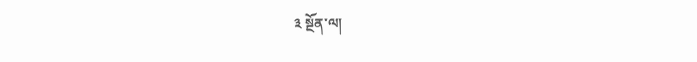༣ སྔོན་ལ།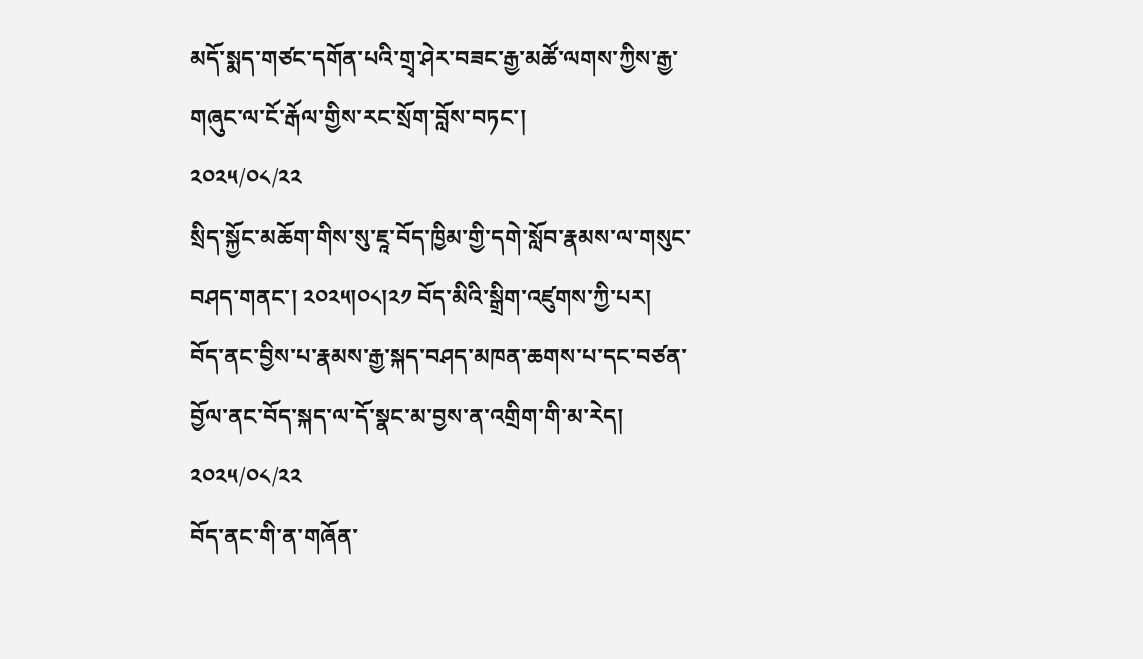མདོ་སྨད་གཙང་དགོན་པའི་གྲྭ་ཤེར་བཟང་རྒྱ་མཚོ་ལགས་ཀྱིས་རྒྱ་གཞུང་ལ་ངོ་རྒོལ་གྱིས་རང་སྲོག་བློས་བཏང་།
༢༠༢༥/༠༨/༢༢
སྲིད་སྐྱོང་མཆོག་གིས་སུ་ཇཱ་བོད་ཁྱིམ་གྱི་དགེ་སློབ་རྣམས་ལ་གསུང་བཤད་གནང་། ༢༠༢༥།༠༨།༢༡ བོད་མིའི་སྒྲིག་འཛུགས་ཀྱི་པར།
བོད་ནང་བྱིས་པ་རྣམས་རྒྱ་སྐད་བཤད་མཁན་ཆགས་པ་དང་བཙན་བྱོལ་ནང་བོད་སྐད་ལ་དོ་སྣང་མ་བྱས་ན་འགྲིག་གི་མ་རེད།
༢༠༢༥/༠༨/༢༢
བོད་ནང་གི་ན་གཞོན་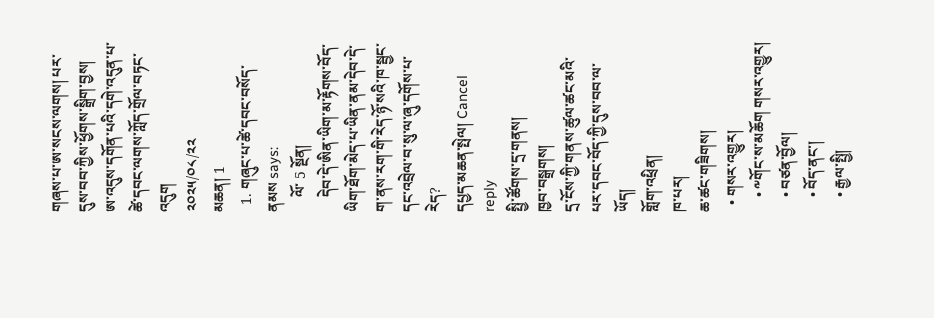གཞས་པ་ཨ་སངས་ལགས། པར་དུས་བབ་ཀྱིས་ཕྱོགས་སྒྲིག་བྱས།
ཨ་འདུས་དགོན་པའི་དགེ་འདུན་པ་ཚེ་དབང་ལགས་ཀློད་གྲོལ་བཏང་འདུག
༢༠༢༥/༠༨/༢༢
མཆན། 1
  1. གཞུང་པ་ཚེ་དབང་བསོད་ནམས says:
    ལོ་ 5 སྔོན།
    དེབ་དེ་ཨིན་ཡིག་མ་རྟོགས་བོད་ཡིག་ཐོག་མེད་པ་ཡིན་ནམ་དེབ་དེ་ག་ནས་རག་གི་རེད་ཉོ་སའི་ཁ་སྦྱང་དང་འབྲེལ་བ་སུ་ལ་ཞུ་དགོས་པ་རེད?
དཔྱད་མཆན་སྤེལ། Cancel reply
སྤྱི་ཚོགས་དྲ་གནས།
ཁྱབ་བསྒྲགས།
དྲ་ངོས་ཀྱི་གནས་ཚུལ་ཚང་མའི་པར་དབང་བོད་ཀྱི་དུས་བབ་ལ་ཡོད།
གློག་འཕྲིན།
ཁ་པར།
ཆ་ཚང་གཟིགས།
  • གསར་འགྱུར།
    • ༸གོང་ས་མཆོག གསར་འགྱུར།
    • བཙན་བྱོལ།
    • བོད་ནང་།
    • རྒྱལ་སྤྱི།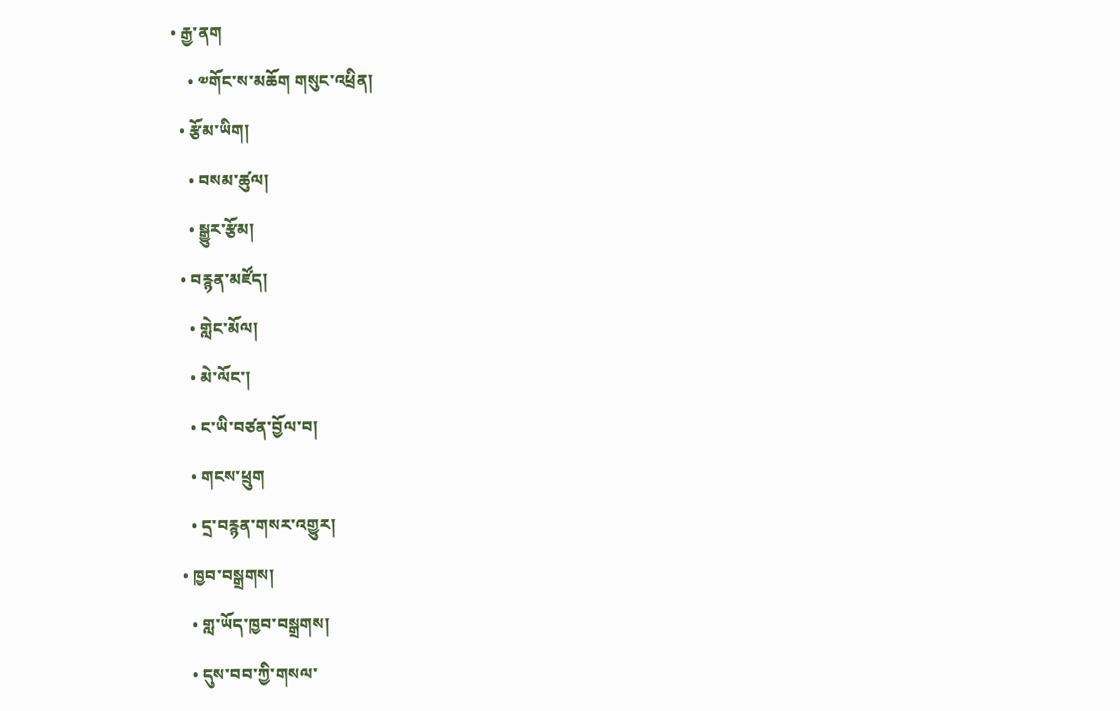• རྒྱ་ནག
    • ༧གོང་ས་མཆོག གསུང་འཕྲིན།
  • རྩོམ་ཡིག།
    • བསམ་ཚུལ།
    • སྒྱུར་རྩོམ།
  • བརྙན་མཛོད།
    • གླེང་མོལ།
    • མེ་ལོང་།
    • ང་ཡི་བཙན་བྱོལ་བ།
    • གངས་ཕྲུག
    • དྲ་བརྙན་གསར་འགྱུར།
  • ཁྱབ་བསྒྲགས།
    • གླ་ཡོད་ཁྱབ་བསྒྲགས།
    • དུས་བབ་ཀྱི་གསལ་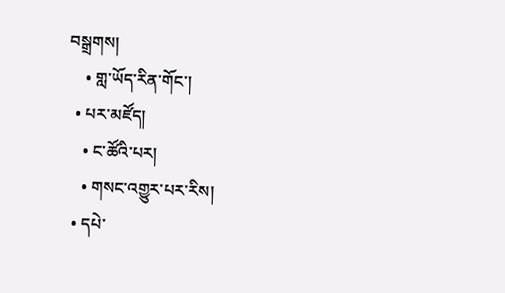བསྒྲགས།
    • གླ་ཡོད་རིན་གོང་།
  • པར་མཛོད།
    • ང་ཚོའི་པར།
    • གསང་འགྱུར་པར་རིས།
  • དཔེ་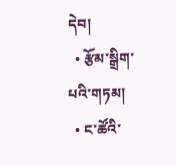དེབ།
  • རྩོམ་སྒྲིག་པའི་གཏམ།
  • ང་ཚོའི་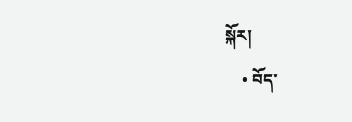སྐོར།
    • བོད་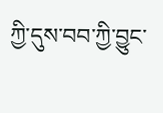ཀྱི་དུས་བབ་ཀྱི་བྱུང་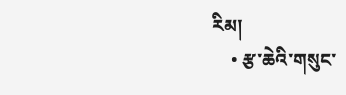རིམ།
    • རྩ་ཆེའི་གསུང་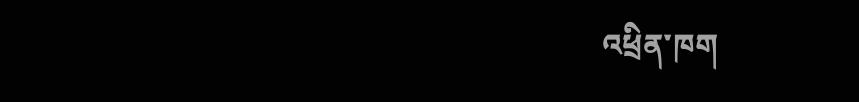འཕྲིན་ཁག